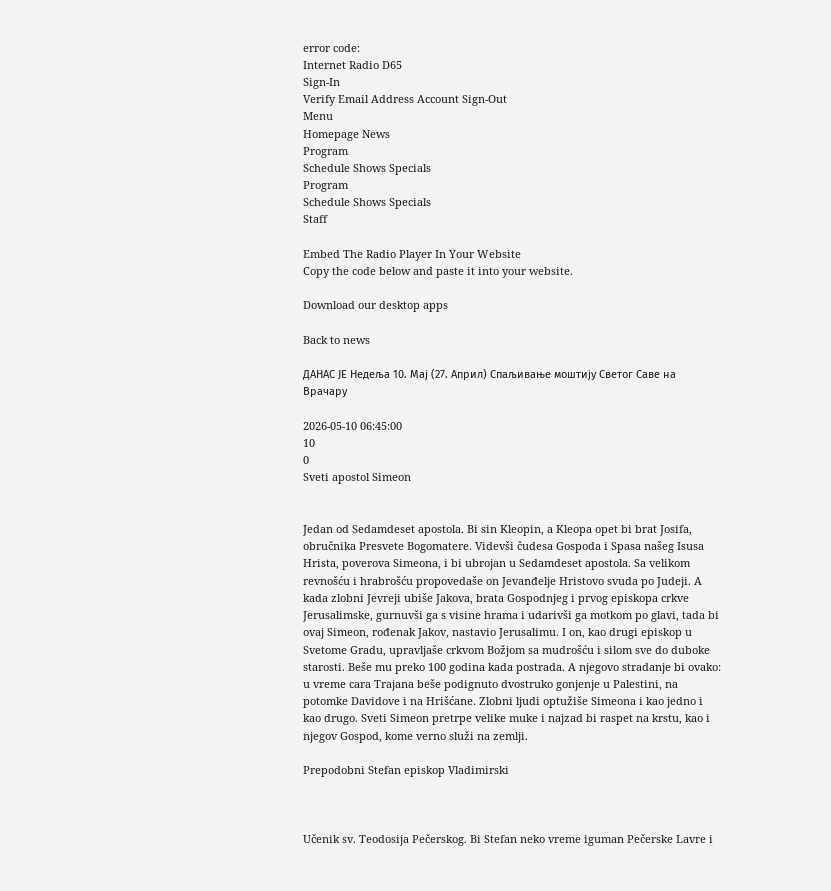error code:
Internet Radio D65
Sign-In
Verify Email Address Account Sign-Out
Menu
Homepage News
Program
Schedule Shows Specials
Program
Schedule Shows Specials
Staff

Embed The Radio Player In Your Website
Copy the code below and paste it into your website.

Download our desktop apps

Back to news

ДАНАС ЈЕ Недеља 10. Мај (27. Април) Спаљивање моштију Светог Саве на Врачару

2026-05-10 06:45:00
10
0
Sveti apostol Simeon


Jedan od Sedamdeset apostola. Bi sin Kleopin, a Kleopa opet bi brat Josifa, obručnika Presvete Bogomatere. Videvši čudesa Gospoda i Spasa našeg Isusa Hrista, poverova Simeona, i bi ubrojan u Sedamdeset apostola. Sa velikom revnošću i hrabrošću propovedaše on Jevanđelje Hristovo svuda po Judeji. A kada zlobni Jevreji ubiše Jakova, brata Gospodnjeg i prvog episkopa crkve Jerusalimske, gurnuvši ga s visine hrama i udarivši ga motkom po glavi, tada bi ovaj Simeon, rođenak Jakov, nastavio Jerusalimu. I on, kao drugi episkop u Svetome Gradu, upravljaše crkvom Božjom sa mudrošću i silom sve do duboke starosti. Beše mu preko 100 godina kada postrada. A njegovo stradanje bi ovako: u vreme cara Trajana beše podignuto dvostruko gonjenje u Palestini, na potomke Davidove i na Hrišćane. Zlobni ljudi optužiše Simeona i kao jedno i kao drugo. Sveti Simeon pretrpe velike muke i najzad bi raspet na krstu, kao i njegov Gospod, kome verno služi na zemlji.

Prepodobni Stefan episkop Vladimirski



Učenik sv. Teodosija Pečerskog. Bi Stefan neko vreme iguman Pečerske Lavre i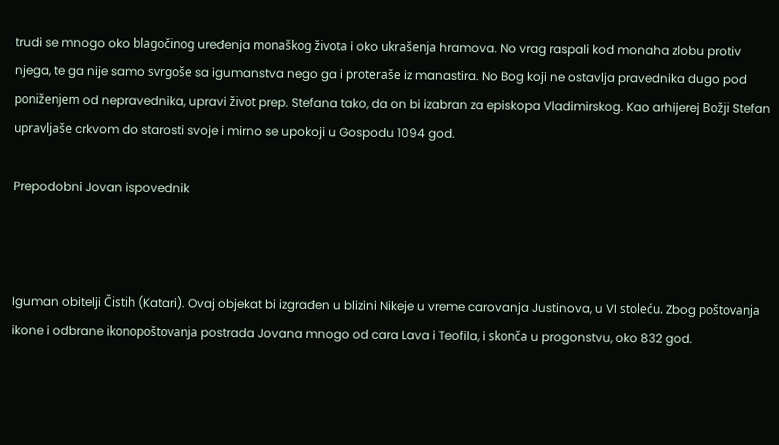trudi se mnogo oko blagočinog uređenja monaškog života i oko ukrašenja hramova. No vrag raspali kod monaha zlobu protiv njega, te ga nije samo svrgoše sa igumanstva nego ga i proteraše iz manastira. No Bog koji ne ostavlja pravednika dugo pod poniženjem od nepravednika, upravi život prep. Stefana tako, da on bi izabran za episkopa Vladimirskog. Kao arhijerej Božji Stefan upravljaše crkvom do starosti svoje i mirno se upokoji u Gospodu 1094 god.

Prepodobni Jovan ispovednik



Iguman obitelji Čistih (Katari). Ovaj objekat bi izgrađen u blizini Nikeje u vreme carovanja Justinova, u VI stoleću. Zbog poštovanja ikone i odbrane ikonopoštovanja postrada Jovana mnogo od cara Lava i Teofila, i skonča u progonstvu, oko 832 god.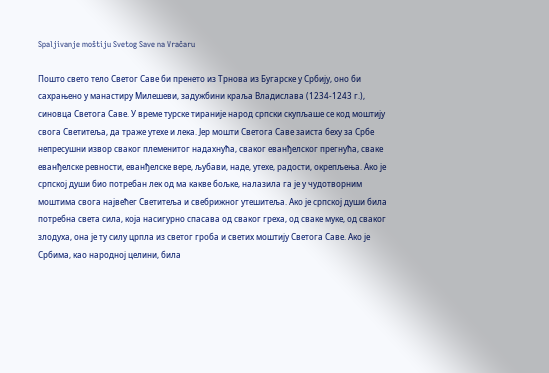Spaljivanje moštiju Svetog Save na Vračaru

Пошто свето тело Светог Саве би пренето из Трнова из Бугарске у Србију, оно би сахрањено у манастиру Милешеви, задужбини краља Владислава (1234-1243 г.), синовца Светога Саве. У време турске тираније народ српски скупљаше се код моштију свога Светитеља, да траже утехе и лека. Јер мошти Светога Саве заиста беху за Србе непресушни извор сваког племенитог надахнућа, сваког еванђелског прегнућа, сваке еванђелске ревности, еванђелске вере, љубави, наде, утехе, радости, окрепљења. Ако је српској души био потребан лек од ма какве бољке, налазила га је у чудотворним моштима свога највећег Светитеља и свебрижног утешитеља. Ако је српској души била потребна света сила, која насигурно спасава од сваког греха, од сваке муке, од сваког злодуха, она је ту силу црпла из светог гроба и светих моштију Светога Саве. Ако је Србима, као народној целини, била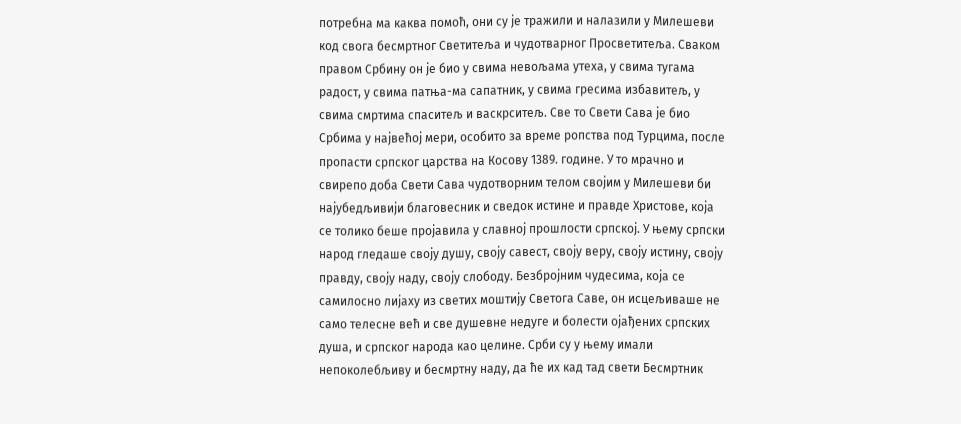потребна ма каква помоћ, они су је тражили и налазили у Милешеви код свога бесмртног Светитеља и чудотварног Просветитеља. Сваком правом Србину он је био у свима невољама утеха, у свима тугама радост, у свима патња-ма сапатник, у свима гресима избавитељ, у свима смртима спаситељ и васкрситељ. Све то Свети Сава је био Србима у највећој мери, особито за време ропства под Турцима, после пропасти српског царства на Косову 1389. године. У то мрачно и свирепо доба Свети Сава чудотворним телом својим у Милешеви би најубедљивији благовесник и сведок истине и правде Христове, која се толико беше пројавила у славној прошлости српској. У њему српски народ гледаше своју душу, своју савест, своју веру, своју истину, своју правду, своју наду, своју слободу. Безбројним чудесима, која се самилосно лијаху из светих моштију Светога Саве, он исцељиваше не само телесне већ и све душевне недуге и болести ојађених српских душа, и српског народа као целине. Срби су у њему имали непоколебљиву и бесмртну наду, да ће их кад тад свети Бесмртник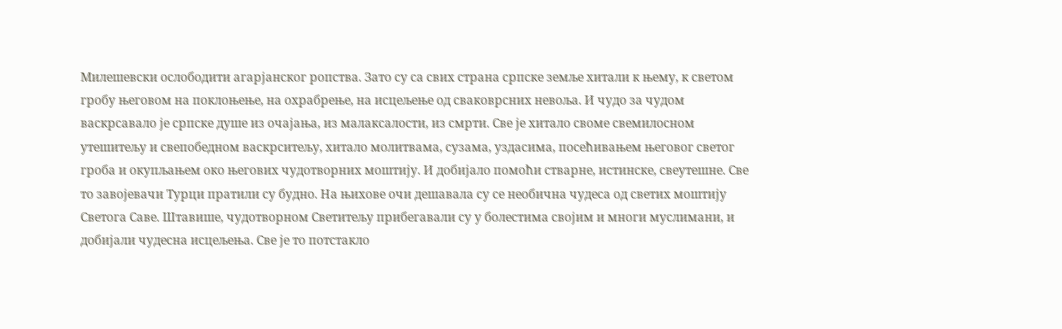Милешевски ослободити агарјанског ропства. Зато су са свих страна српске земље хитали к њему, к светом гробу његовом на поклоњење, на охрабрење, на исцељење од сваковрсних невоља. И чудо за чудом васкрсавало је српске душе из очајања, из малаксалости, из смрти. Све је хитало своме свемилосном утешитељу и свепобедном васкрситељу, хитало молитвама, сузама, уздасима, посећивањем његовог светог гроба и окупљањем око његових чудотворних моштију. И добијало помоћи стварне, истинске, свеутешне. Све то завојевачи Турци пратили су будно. На њихове очи дешавала су се необична чудеса од светих моштију Светога Саве. Штавише, чудотворном Светитељу прибегавали су у болестима својим и многи муслимани, и добијали чудесна исцељења. Све је то потстакло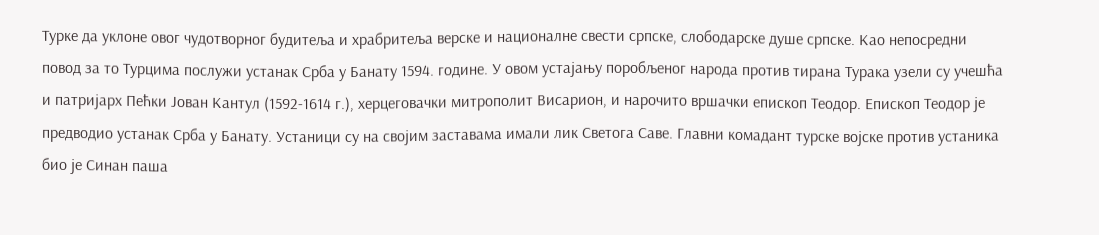Турке да уклоне овог чудотворног будитеља и храбритеља верске и националне свести српске, слободарске душе српске. Као непосредни повод за то Турцима послужи устанак Срба у Банату 1594. године. У овом устајању поробљеног народа против тирана Турака узели су учешћа и патријарх Пећки Јован Кантул (1592-1614 г.), херцеговачки митрополит Висарион, и нарочито вршачки епископ Теодор. Епископ Теодор је предводио устанак Срба у Банату. Устаници су на својим заставама имали лик Светога Саве. Главни комадант турске војске против устаника био је Синан паша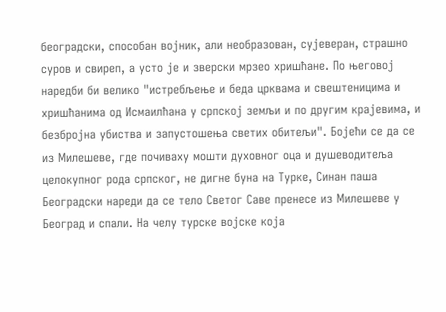београдски, способан војник, али необразован, сујеверан, страшно суров и свиреп, а усто је и зверски мрзео хришћане. По његовој наредби би велико "истребљење и беда црквама и свештеницима и хришћанима од Исмаилћана у српској земљи и по другим крајевима, и безбројна убиства и запустошења светих обитељи". Бојећи се да се из Милешеве, где почиваху мошти духовног оца и душеводитеља целокупног рода српског, не дигне буна на Турке, Синан паша Београдски нареди да се тело Светог Саве пренесе из Милешеве у Београд и спали. На челу турске војске која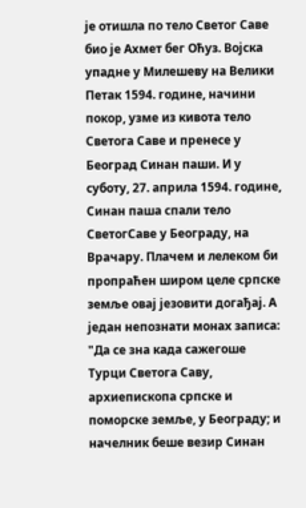је отишла по тело Светог Саве био је Ахмет бег Оћуз. Војска упадне у Милешеву на Велики Петак 1594. године, начини покор, узме из кивота тело Светога Саве и пренесе у Београд Синан паши. И у суботу, 27. априла 1594. године, Синан паша спали тело СветогСаве у Београду, на Врачару. Плачем и лелеком би пропраћен широм целе српске земље овај језовити догађај. А један непознати монах записа: "Да се зна када сажегоше Турци Светога Саву, архиепископа српске и поморске земље, у Београду; и начелник беше везир Синан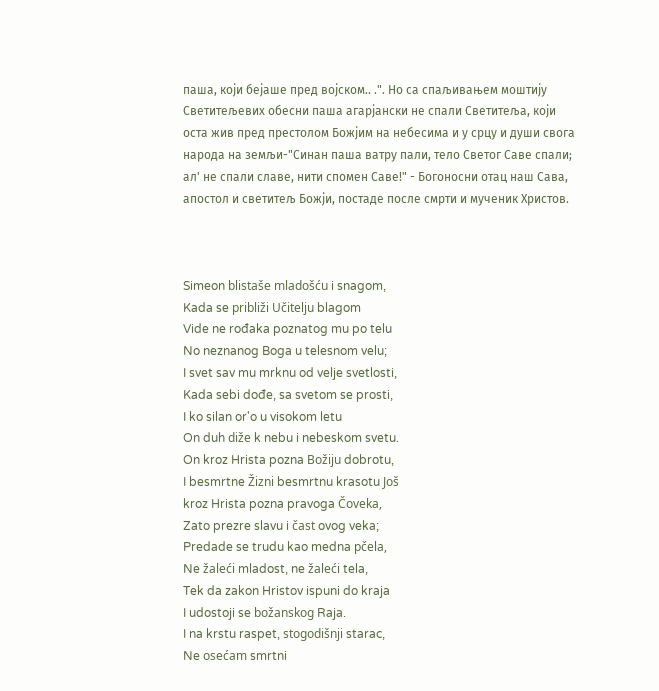паша, који бејаше пред војском.. .". Но са спаљивањем моштију Светитељевих обесни паша агарјански не спали Светитеља, који оста жив пред престолом Божјим на небесима и у срцу и души свога народа на земљи-"Синан паша ватру пали, тело Светог Саве спали; ал' не спали славе, нити спомен Саве!" - Богоносни отац наш Сава, апостол и светитељ Божји, постаде после смрти и мученик Христов.



Simeon blistaše mladošću i snagom,
Kada se približi Učitelju blagom
Vide ne rođaka poznatog mu po telu
No neznanog Boga u telesnom velu;
I svet sav mu mrknu od velje svetlosti,
Kada sebi dođe, sa svetom se prosti,
I ko silan or'o u visokom letu
On duh diže k nebu i nebeskom svetu.
On kroz Hrista pozna Božiju dobrotu,
I besmrtne Žizni besmrtnu krasotu Još
kroz Hrista pozna pravoga Čoveka,
Zato prezre slavu i čast ovog veka;
Predade se trudu kao medna pčela,
Ne žaleći mladost, ne žaleći tela,
Tek da zakon Hristov ispuni do kraja
I udostoji se božanskog Raja.
I na krstu raspet, stogodišnji starac,
Ne osećam smrtni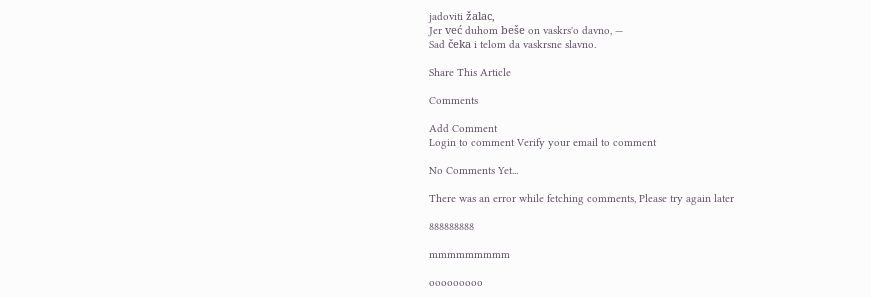jadoviti žalac,
Jer već duhom beše on vaskrs'o davno, —
Sad čeka i telom da vaskrsne slavno.

Share This Article

Comments

Add Comment
Login to comment Verify your email to comment

No Comments Yet...

There was an error while fetching comments, Please try again later

888888888

mmmmmmmmm

ooooooooo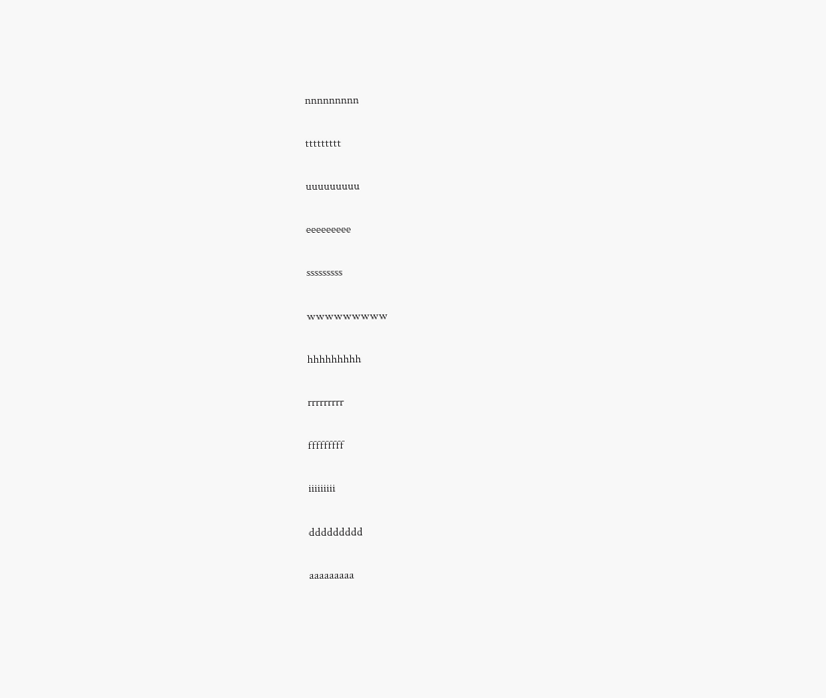nnnnnnnnn

ttttttttt

uuuuuuuuu

eeeeeeeee

sssssssss

wwwwwwwww

hhhhhhhhh

rrrrrrrrr

fffffffff

iiiiiiiii

ddddddddd

aaaaaaaaa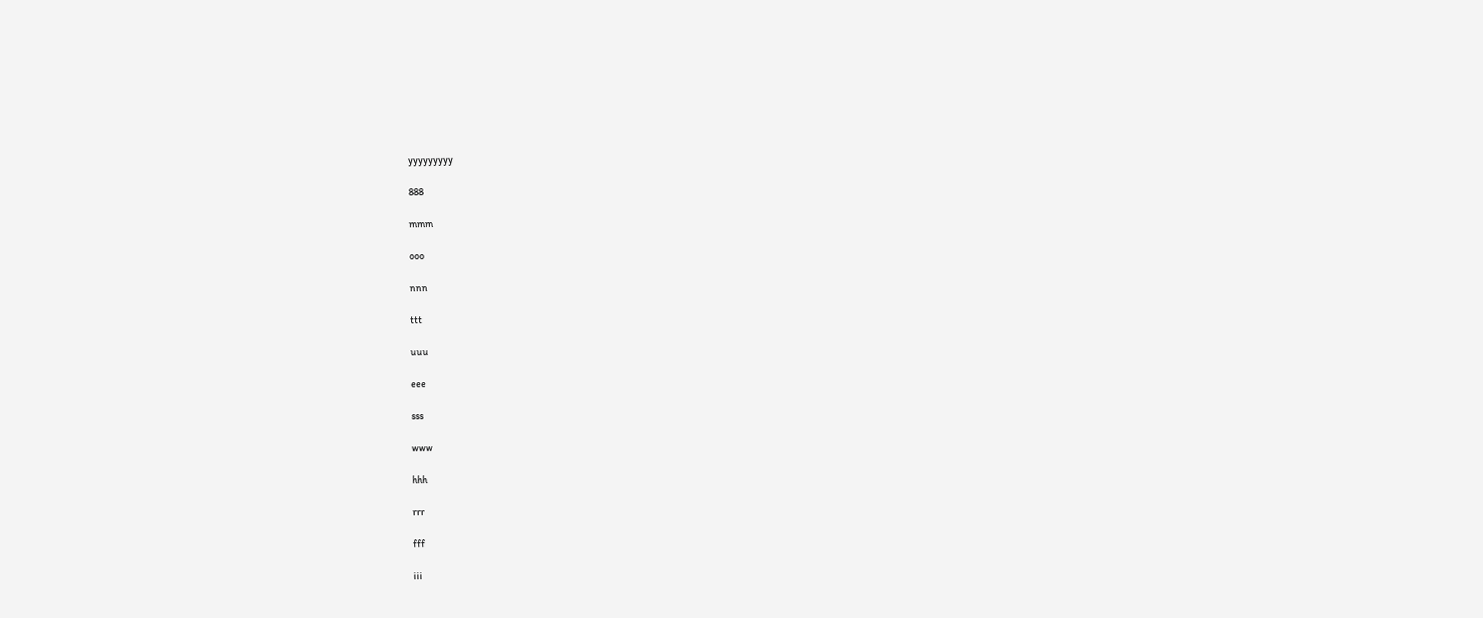yyyyyyyyy

888

mmm

ooo

nnn

ttt

uuu

eee

sss

www

hhh

rrr

fff

iii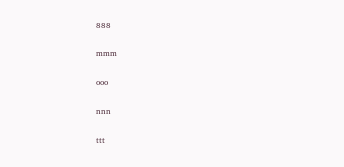888

mmm

ooo

nnn

ttt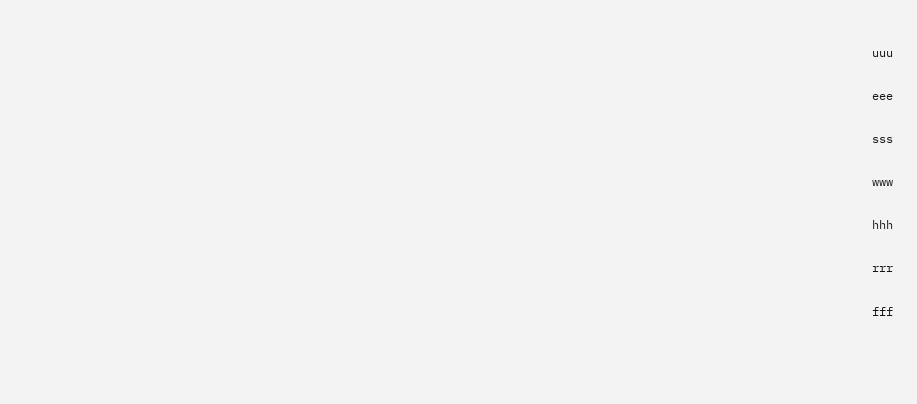uuu

eee

sss

www

hhh

rrr

fff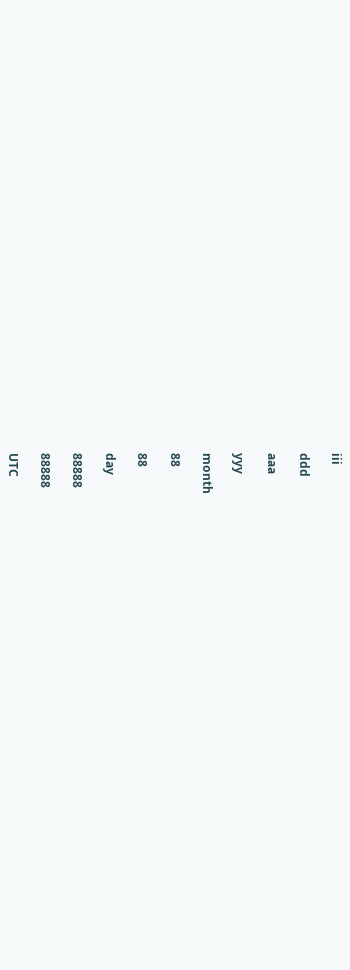iii

ddd

aaa

yyy

month

88

88

day

88888

88888

UTC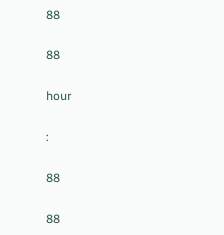88

88

hour

:

88

88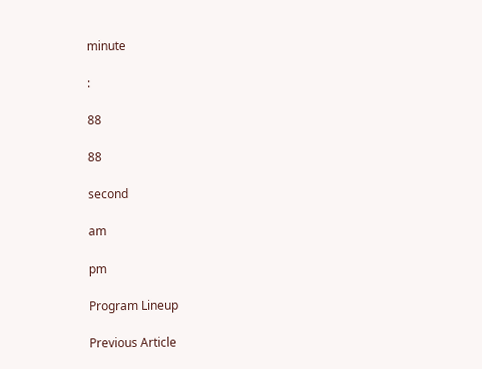minute

:

88

88

second

am

pm

Program Lineup

Previous Article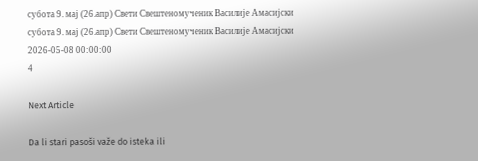субота 9. мај (26.апр) Свети Свештеномученик Василије Амасијски
субота 9. мај (26.апр) Свети Свештеномученик Василије Амасијски
2026-05-08 00:00:00
4

Next Article

Da li stari pasoši važe do isteka ili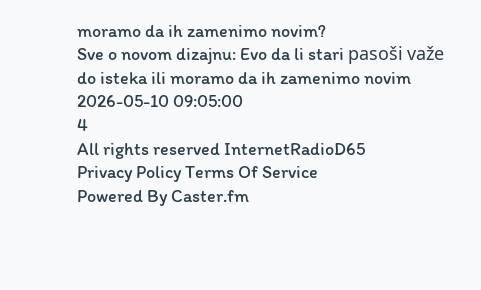moramo da ih zamenimo novim?
Sve o novom dizajnu: Evo da li stari pasoši važe do isteka ili moramo da ih zamenimo novim
2026-05-10 09:05:00
4
All rights reserved InternetRadioD65
Privacy Policy Terms Of Service
Powered By Caster.fm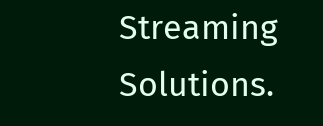Streaming Solutions.